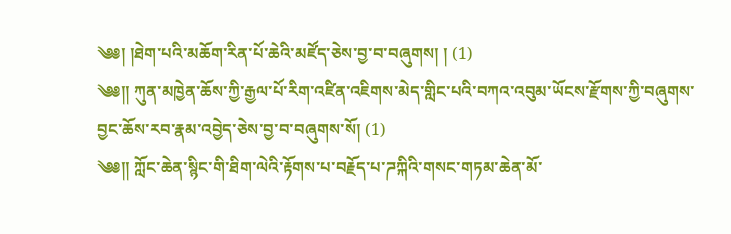༄༅། །ཐེག་པའི་མཆོག་རིན་པོ་ཆེའི་མཛོད་ཅེས་བྱ་བ་བཞུགས། ། (1)
༄༅།། ཀུན་མཁྱེན་ཆོས་ཀྱི་རྒྱལ་པོ་རིག་འཛིན་འཇིགས་མེད་གླིང་པའི་བཀའ་འབུམ་ཡོངས་རྫོགས་ཀྱི་བཞུགས་བྱང་ཆོས་རབ་རྣམ་འབྱེད་ཅེས་བྱ་བ་བཞུགས་སོ། (1)
༄༅།། ཀློང་ཆེན་སྙིང་གི་ཐིག་ལེའི་རྟོགས་པ་བརྗོད་པ་ཌཀྐིའི་གསང་གཏམ་ཆེན་མོ་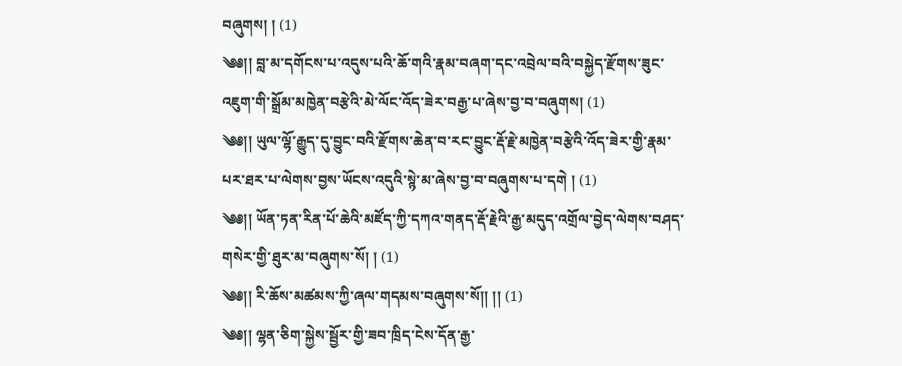བཞུགས། ། (1)
༄༅།། བླ་མ་དགོངས་པ་འདུས་པའི་ཆོ་གའི་རྣམ་བཞག་དང་འབྲེལ་བའི་བསྐྱེད་རྫོགས་ཟུང་འཇུག་གི་སྒྲོམ་མཁྱེན་བརྩེའི་མེ་ལོང་འོད་ཟེར་བརྒྱ་པ་ཞེས་བྱ་བ་བཞུགས། (1)
༄༅།། ཡུལ་ལྷོ་རྒྱུད་དུ་བྱུང་བའི་རྫོགས་ཆེན་བ་རང་བྱུང་རྡོ་རྗེ་མཁྱེན་བརྩེའི་འོད་ཟེར་གྱི་རྣམ་པར་ཐར་པ་ལེགས་བྱས་ཡོངས་འདུའི་སྙེ་མ་ཞེས་བྱ་བ་བཞུགས་པ་དགེ ། (1)
༄༅།། ཡོན་ཏན་རིན་པོ་ཆེའི་མཛོད་ཀྱི་དཀའ་གནད་རྡོ་རྗེའི་རྒྱ་མདུད་འགྲོལ་བྱེད་ལེགས་བཤད་གསེར་གྱི་ཐུར་མ་བཞུགས་སོ། ། (1)
༄༅།། རི་ཆོས་མཚམས་ཀྱི་ཞལ་གདམས་བཞུགས་སོ།། །། (1)
༄༅།། ལྷན་ཅིག་སྐྱེས་སྦྱོར་གྱི་ཟབ་ཁྲིད་ངེས་དོན་རྒྱ་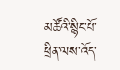མཚོའི་སྙིང་པོ་ཕྲིན་ལས་འོད་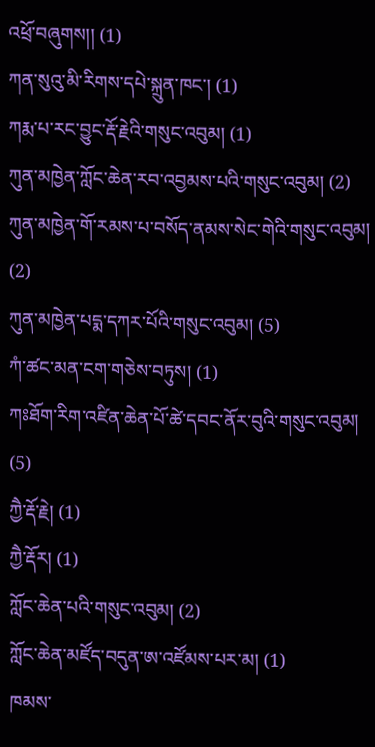འཕྲོ་བཞུགས།། (1)
ཀན་སུའུ་མི་རིགས་དཔེ་སྐྲུན་ཁང་། (1)
ཀརྨ་པ་རང་བྱུང་རྡོ་རྗེའི་གསུང་འབུམ། (1)
ཀུན་མཁྱེན་ཀློང་ཆེན་རབ་འབྱམས་པའི་གསུང་འབུམ། (2)
ཀུན་མཁྱེན་གོ་རམས་པ་བསོད་ནམས་སེང་གེའི་གསུང་འབུམ། (2)
ཀུན་མཁྱེན་པདྨ་དཀར་པོའི་གསུང་འབུམ། (5)
ཀཾ་ཚང་མན་ངག་གཅེས་བཏུས། (1)
ཀཿཐོག་རིག་འཛིན་ཆེན་པོ་ཚེ་དབང་ནོར་བུའི་གསུང་འབུམ། (5)
ཀྱཻ་རྡོ་རྗེ། (1)
ཀྱཻ་རྡོར། (1)
ཀློང་ཆེན་པའི་གསུང་འབུམ། (2)
ཀློང་ཆེན་མཛོད་བདུན་ཨ་འཛོམས་པར་མ། (1)
ཁམས་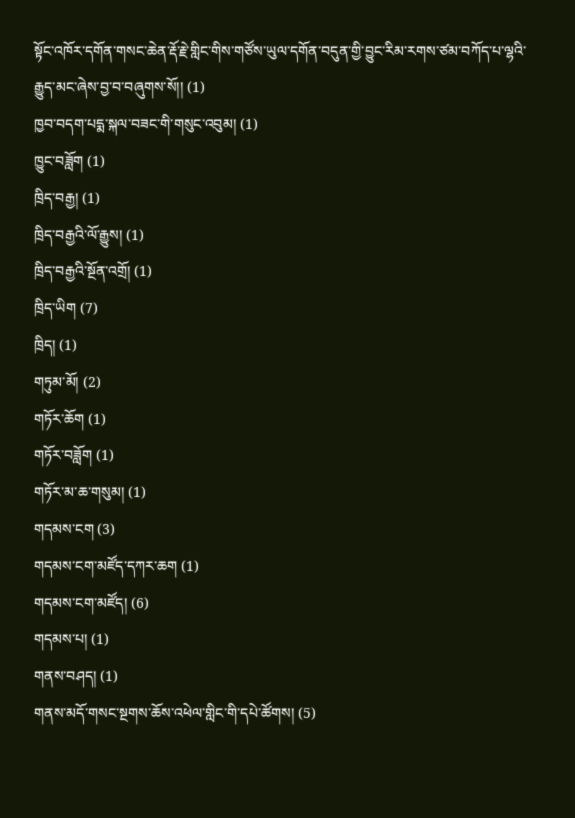སྟོང་འཁོར་དགོན་གསང་ཆེན་རྡོ་རྗེ་གླིང་གིས་གཙོས་ཡུལ་དགོན་བདུན་གྱི་བྱུང་རིམ་རགས་ཙམ་བཀོད་པ་ལྷའི་རྒྱུད་མང་ཞེས་བྱ་བ་བཞུགས་སོ།། (1)
ཁྱབ་བདག་པདྨ་སྐལ་བཟང་གི་གསུང་འབུམ། (1)
ཁྱུང་བཟློག (1)
ཁྲིད་བརྒྱ། (1)
ཁྲིད་བརྒྱའི་ལོ་རྒྱུས། (1)
ཁྲིད་བརྒྱའི་སྔོན་འགྲོ། (1)
ཁྲིད་ཡིག (7)
ཁྲིད། (1)
གཏུམ་མོ། (2)
གཏོར་ཆོག (1)
གཏོར་བཟློག (1)
གཏོར་མ་ཆ་གསུམ། (1)
གདམས་ངག (3)
གདམས་ངག་མཛོད་དཀར་ཆག (1)
གདམས་ངག་མཛོད། (6)
གདམས་པ། (1)
གནས་བཤད། (1)
གནས་མདོ་གསང་སྔགས་ཆོས་འཕེལ་གླིང་གི་དཔེ་ཚོགས། (5)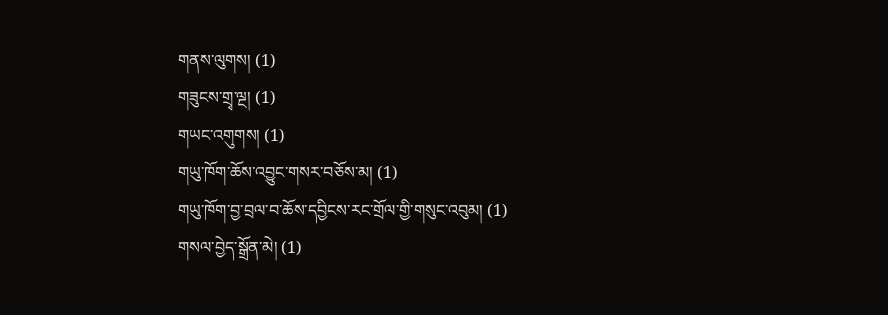གནས་ལུགས། (1)
གཟུངས་གྲྭ་ལྔ། (1)
གཡང་འགུགས། (1)
གཡུ་ཁོག་ཆོས་འབྱུང་གསར་བཅོས་མ། (1)
གཡུ་ཁོག་བྱ་བྲལ་བ་ཆོས་དབྱིངས་རང་གྲོལ་གྱི་གསུང་འབུམ། (1)
གསལ་བྱེད་སྒྲོན་མེ། (1)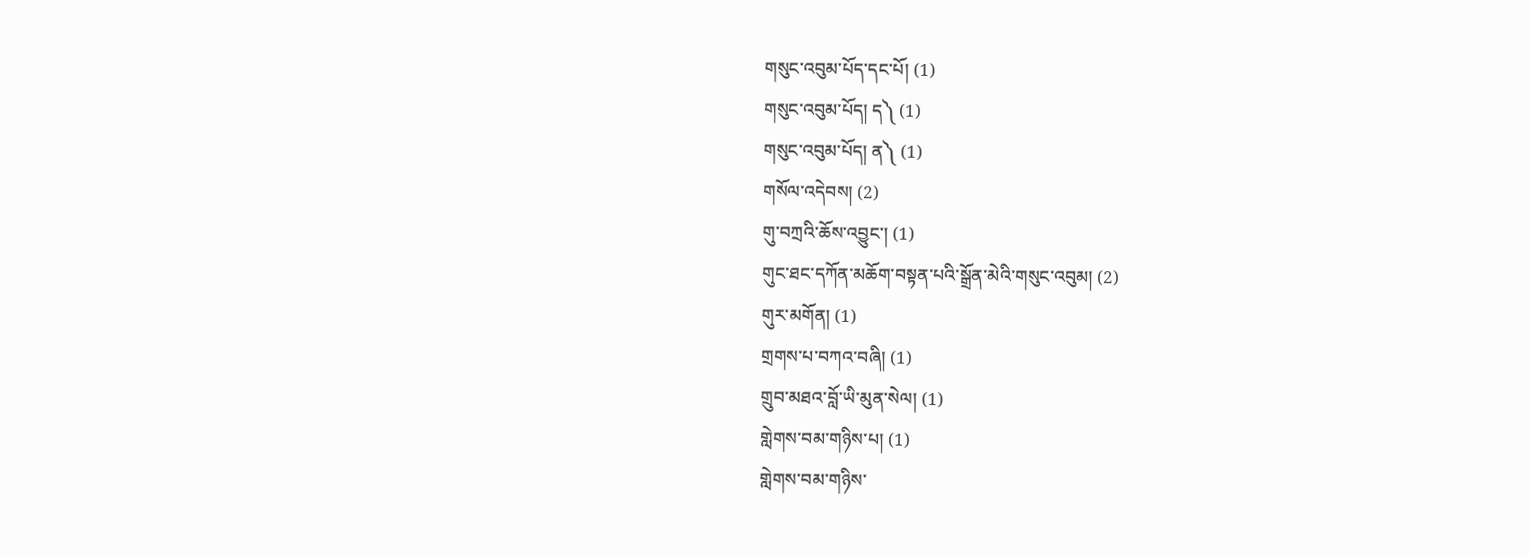གསུང་འབུམ་པོད་དང་པོ། (1)
གསུང་འབུམ་པོད། ད༽ (1)
གསུང་འབུམ་པོད། ན༽ (1)
གསོལ་འདེབས། (2)
གུ་བཀྲའི་ཆོས་འབྱུང་། (1)
གུང་ཐང་དཀོན་མཆོག་བསྟན་པའི་སྒྲོན་མེའི་གསུང་འབུམ། (2)
གུར་མགོན། (1)
གྲགས་པ་བཀའ་བཞི། (1)
གྲུབ་མཐའ་བློ་ཡི་མུན་སེལ། (1)
གླེགས་བམ་གཉིས་པ། (1)
གླེགས་བམ་གཉིས་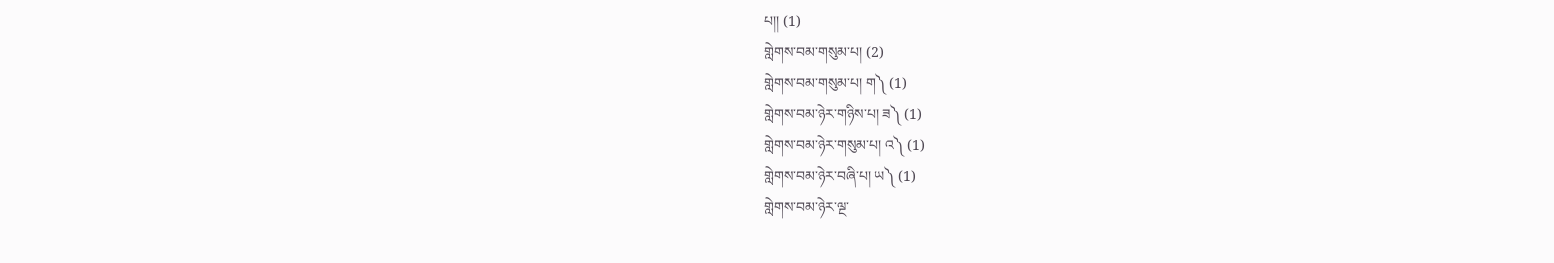པ།། (1)
གླེགས་བམ་གསུམ་པ། (2)
གླེགས་བམ་གསུམ་པ། ག༽ (1)
གླེགས་བམ་ཉེར་གཉིས་པ། ཟ༽ (1)
གླེགས་བམ་ཉེར་གསུམ་པ། འ༽ (1)
གླེགས་བམ་ཉེར་བཞི་པ། ཡ༽ (1)
གླེགས་བམ་ཉེར་ལྔ་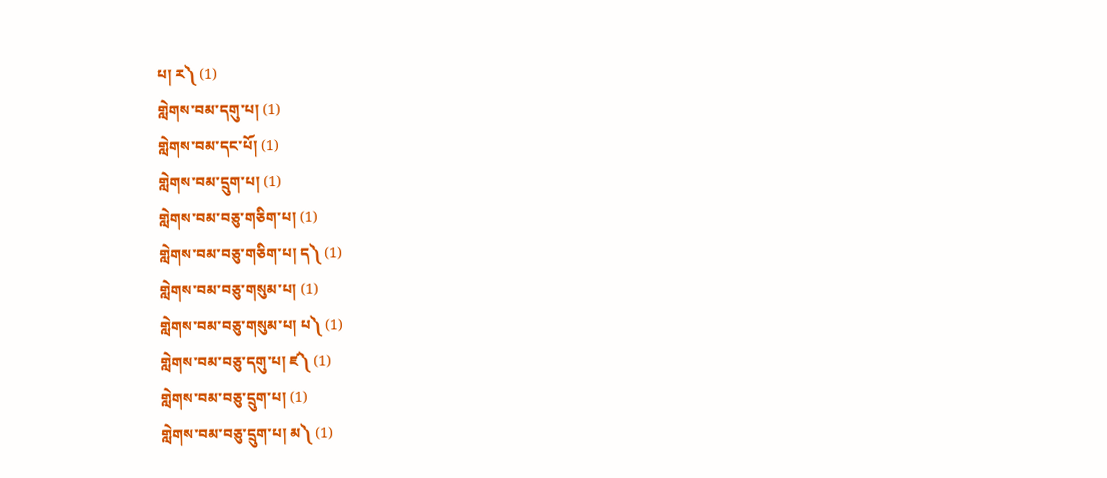པ། ར༽ (1)
གླེགས་བམ་དགུ་པ། (1)
གླེགས་བམ་དང་པོ། (1)
གླེགས་བམ་དྲུག་པ། (1)
གླེགས་བམ་བཅུ་གཅིག་པ། (1)
གླེགས་བམ་བཅུ་གཅིག་པ། ད༽ (1)
གླེགས་བམ་བཅུ་གསུམ་པ། (1)
གླེགས་བམ་བཅུ་གསུམ་པ། པ༽ (1)
གླེགས་བམ་བཅུ་དགུ་པ། ཛ༽ (1)
གླེགས་བམ་བཅུ་དྲུག་པ། (1)
གླེགས་བམ་བཅུ་དྲུག་པ། མ༽ (1)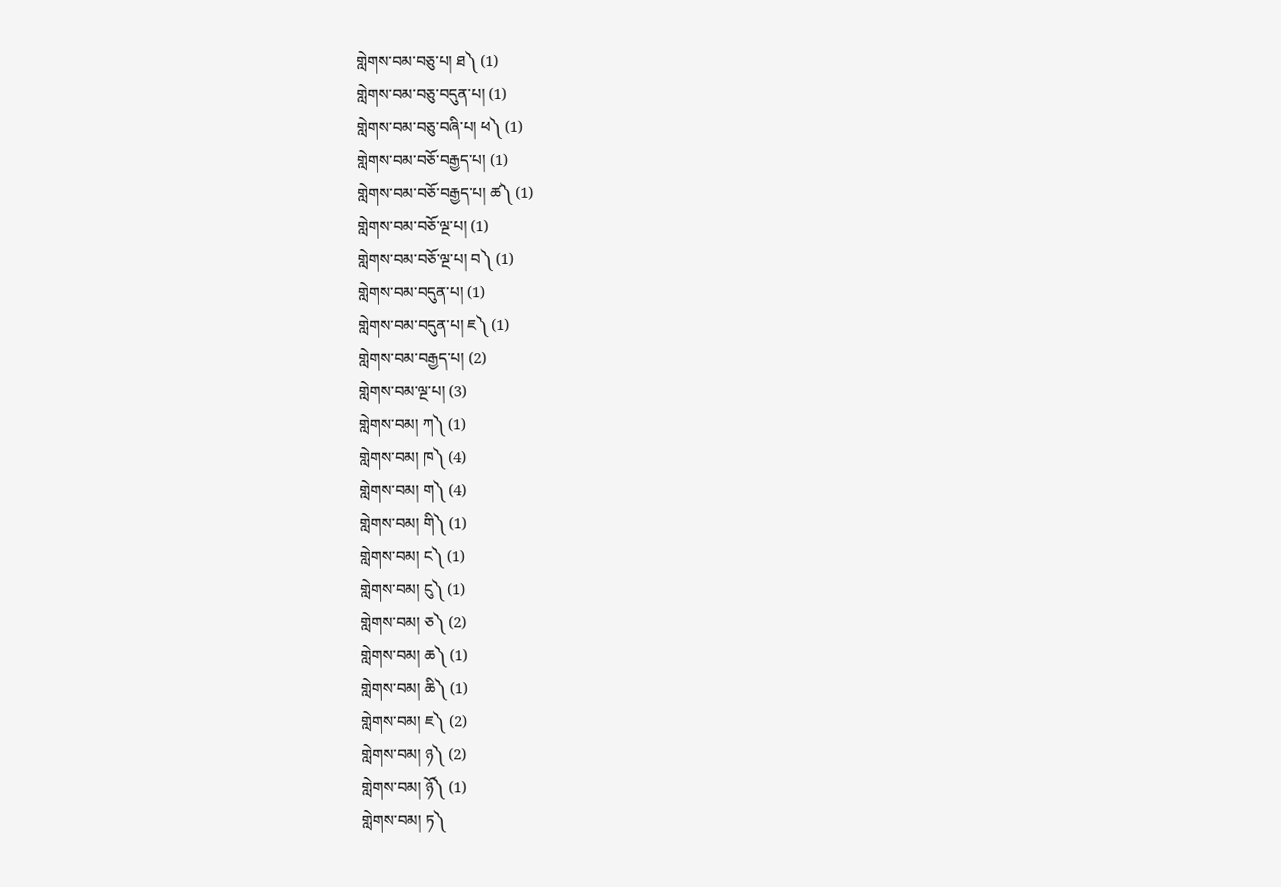གླེགས་བམ་བཅུ་པ། ཐ༽ (1)
གླེགས་བམ་བཅུ་བདུན་པ། (1)
གླེགས་བམ་བཅུ་བཞི་པ། ཕ༽ (1)
གླེགས་བམ་བཅོ་བརྒྱད་པ། (1)
གླེགས་བམ་བཅོ་བརྒྱད་པ། ཚ༽ (1)
གླེགས་བམ་བཅོ་ལྔ་པ། (1)
གླེགས་བམ་བཅོ་ལྔ་པ། བ༽ (1)
གླེགས་བམ་བདུན་པ། (1)
གླེགས་བམ་བདུན་པ། ཇ༽ (1)
གླེགས་བམ་བརྒྱད་པ། (2)
གླེགས་བམ་ལྔ་པ། (3)
གླེགས་བམ། ཀ༽ (1)
གླེགས་བམ། ཁ༽ (4)
གླེགས་བམ། ག༽ (4)
གླེགས་བམ། གི༽ (1)
གླེགས་བམ། ང༽ (1)
གླེགས་བམ། ངུ༽ (1)
གླེགས་བམ། ཅ༽ (2)
གླེགས་བམ། ཆ༽ (1)
གླེགས་བམ། ཆི༽ (1)
གླེགས་བམ། ཇ༽ (2)
གླེགས་བམ། ཉ༽ (2)
གླེགས་བམ། ཉོ༽ (1)
གླེགས་བམ། ཏ༽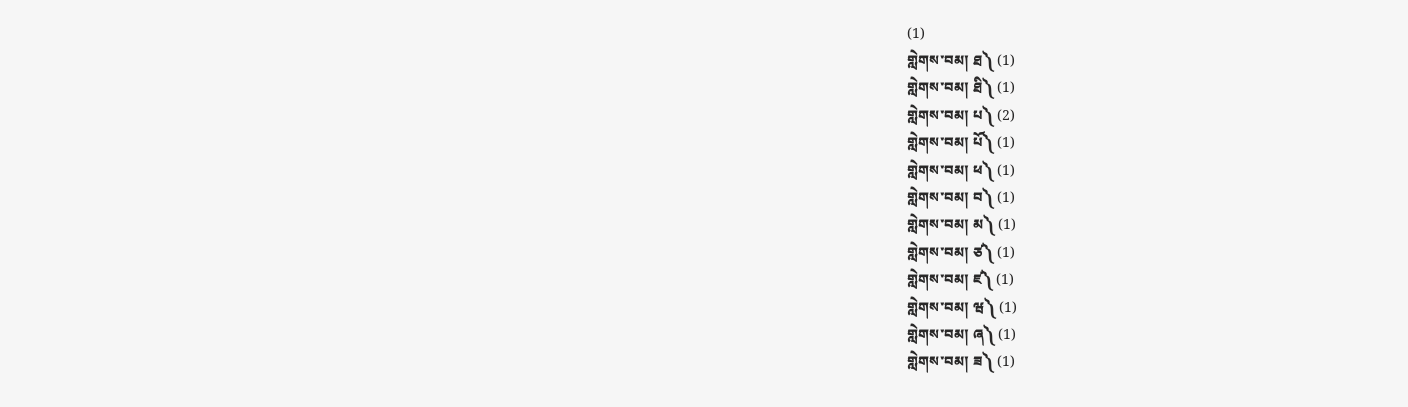(1)
གླེགས་བམ། ཐ༽ (1)
གླེགས་བམ། ཐི༽ (1)
གླེགས་བམ། པ༽ (2)
གླེགས་བམ། པོ༽ (1)
གླེགས་བམ། ཕ༽ (1)
གླེགས་བམ། བ༽ (1)
གླེགས་བམ། མ༽ (1)
གླེགས་བམ། ཙ༽ (1)
གླེགས་བམ། ཛ༽ (1)
གླེགས་བམ། ཝ༽ (1)
གླེགས་བམ། ཞ༽ (1)
གླེགས་བམ། ཟ༽ (1)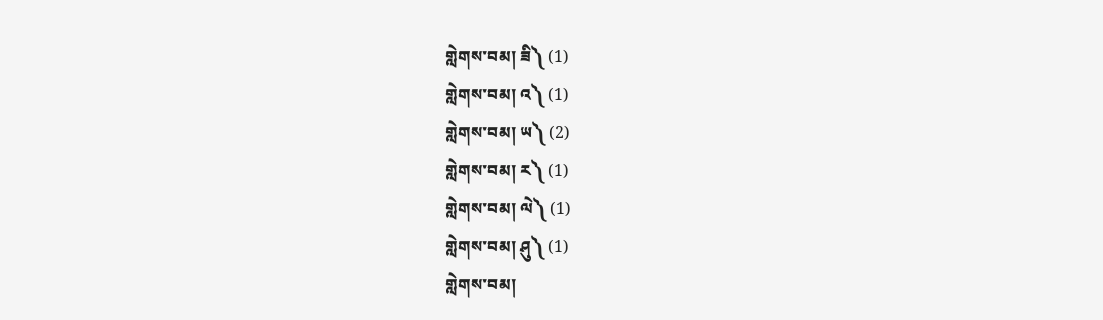གླེགས་བམ། ཟི༽ (1)
གླེགས་བམ། འ༽ (1)
གླེགས་བམ། ཡ༽ (2)
གླེགས་བམ། ར༽ (1)
གླེགས་བམ། ལེ༽ (1)
གླེགས་བམ། ཤུ༽ (1)
གླེགས་བམ།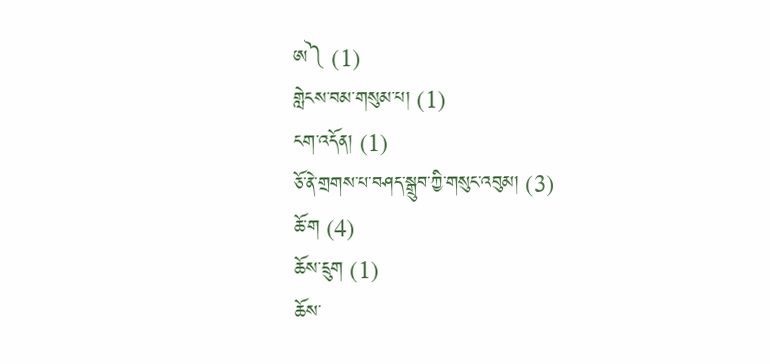ཨ༽ (1)
གླེངས་བམ་གསུམ་པ། (1)
ངག་འདོན། (1)
ཅོ་ནེ་གྲགས་པ་བཤད་སྒྲུབ་ཀྱི་གསུང་འབུམ། (3)
ཆོ་ག (4)
ཆོས་དྲུག (1)
ཆོས་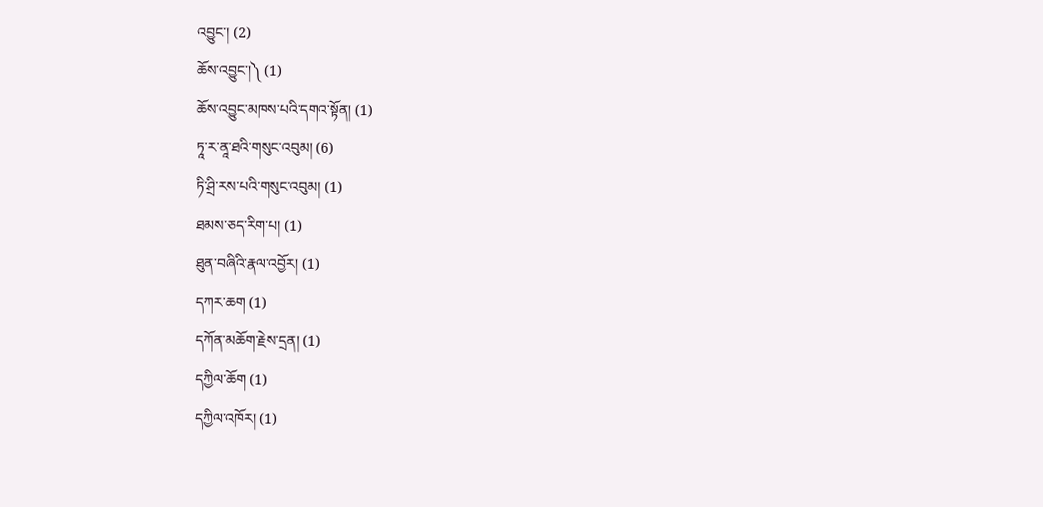འབྱུང་། (2)
ཆོས་འབྱུང་།༽ (1)
ཆོས་འབྱུང་མཁས་པའི་དགའ་སྟོན། (1)
ཏཱ་ར་ནཱ་ཐའི་གསུང་འབུམ། (6)
ཏི་ཤྲི་རས་པའི་གསུང་འབུམ། (1)
ཐམས་ཅད་རིག་པ། (1)
ཐུན་བཞིའི་རྣལ་འབྱོར། (1)
དཀར་ཆག (1)
དཀོན་མཆོག་རྗེས་དྲན། (1)
དཀྱིལ་ཆོག (1)
དཀྱིལ་འཁོར། (1)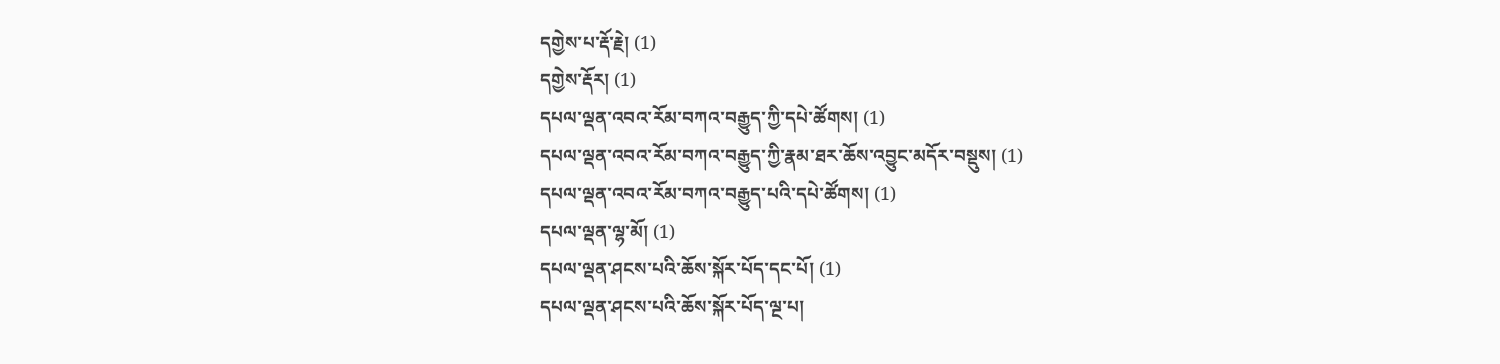དགྱེས་པ་རྡོ་རྗེ། (1)
དགྱེས་རྡོར། (1)
དཔལ་ལྡན་འབའ་རོམ་བཀའ་བརྒྱུད་ཀྱི་དཔེ་ཚོགས། (1)
དཔལ་ལྡན་འབའ་རོམ་བཀའ་བརྒྱུད་ཀྱི་རྣམ་ཐར་ཆོས་འབྱུང་མདོར་བསྡུས། (1)
དཔལ་ལྡན་འབའ་རོམ་བཀའ་བརྒྱུད་པའི་དཔེ་ཚོགས། (1)
དཔལ་ལྡན་ལྷ་མོ། (1)
དཔལ་ལྡན་ཤངས་པའི་ཆོས་སྐོར་པོད་དང་པོ། (1)
དཔལ་ལྡན་ཤངས་པའི་ཆོས་སྐོར་པོད་ལྔ་པ།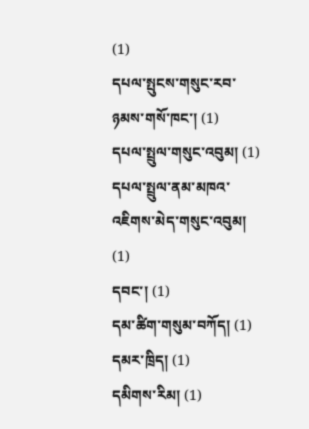(1)
དཔལ་སྤུངས་གསུང་རབ་ཉམས་གསོ་ཁང་། (1)
དཔལ་སྤྲུལ་གསུང་འབུམ། (1)
དཔལ་སྤྲུལ་ནམ་མཁའ་འཇིགས་མེད་གསུང་འབུམ། (1)
དབང་། (1)
དམ་ཚིག་གསུམ་བཀོད། (1)
དམར་ཁྲིད། (1)
དམིགས་རིམ། (1)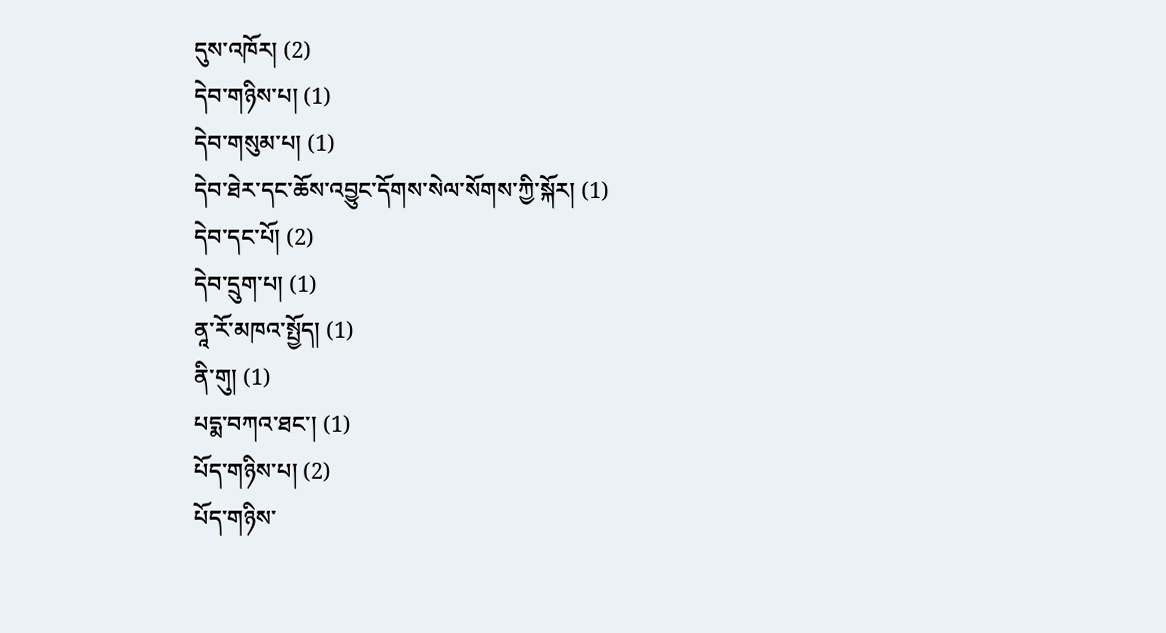དུས་འཁོར། (2)
དེབ་གཉིས་པ། (1)
དེབ་གསུམ་པ། (1)
དེབ་ཐེར་དང་ཆོས་འབྱུང་དོགས་སེལ་སོགས་ཀྱི་སྐོར། (1)
དེབ་དང་པོ། (2)
དེབ་དྲུག་པ། (1)
ནཱ་རོ་མཁའ་སྤྱོད། (1)
ནི་གུ། (1)
པདྨ་བཀའ་ཐང་། (1)
པོད་གཉིས་པ། (2)
པོད་གཉིས་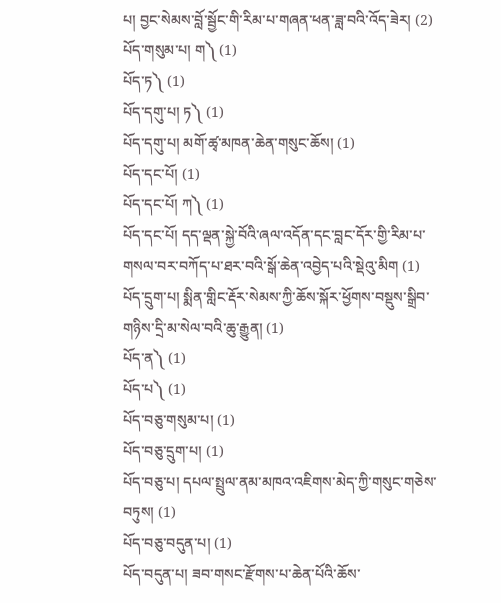པ། བྱང་སེམས་བློ་སྦྱོང་གི་རིམ་པ་གཞན་ཕན་ཟླ་བའི་འོད་ཟེར། (2)
པོད་གསུམ་པ། ག༽ (1)
པོད་ཏ༽ (1)
པོད་དགུ་པ། ཏ༽ (1)
པོད་དགུ་པ། མགོ་ཚྭ་མཁན་ཆེན་གསུང་ཆོས། (1)
པོད་དང་པོ། (1)
པོད་དང་པོ། ཀ༽ (1)
པོད་དང་པོ། དད་ལྡན་སྐྱེ་བོའི་ཞལ་འདོན་དང་བླང་དོར་གྱི་རིམ་པ་གསལ་བར་བཀོད་པ་ཐར་བའི་སྒོ་ཆེན་འབྱེད་པའི་སྡེའུ་མིག (1)
པོད་དྲུག་པ། སྨིན་གླིང་རྡོར་སེམས་ཀྱི་ཆོས་སྐོར་ཕྱོགས་བསྡུས་སྒྲིབ་གཉིས་དྲི་མ་སེལ་བའི་ཆུ་རྒྱུན། (1)
པོད་ན༽ (1)
པོད་པ༽ (1)
པོད་བཅུ་གསུམ་པ། (1)
པོད་བཅུ་དྲུག་པ། (1)
པོད་བཅུ་པ། དཔལ་སྤྲུལ་ནམ་མཁའ་འཇིགས་མེད་ཀྱི་གསུང་གཅེས་བཏུས། (1)
པོད་བཅུ་བདུན་པ། (1)
པོད་བདུན་པ། ཟབ་གསང་རྫོགས་པ་ཆེན་པོའི་ཆོས་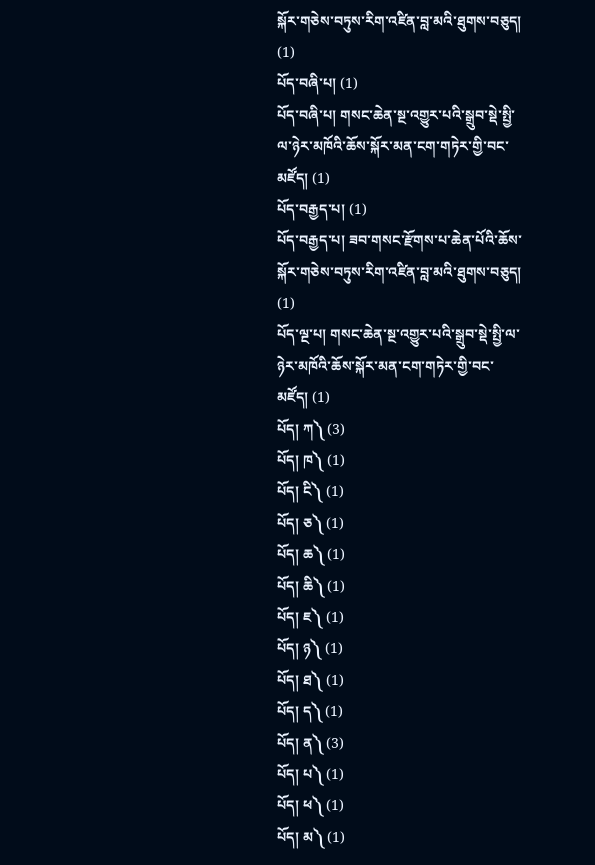སྐོར་གཅེས་བཏུས་རིག་འཛིན་བླ་མའི་ཐུགས་བཅུད། (1)
པོད་བཞི་པ། (1)
པོད་བཞི་པ། གསང་ཆེན་སྔ་འགྱུར་པའི་སྒྲུབ་སྡེ་སྤྱི་ལ་ཉེར་མཁོའི་ཆོས་སྐོར་མན་ངག་གཏེར་གྱི་བང་མཛོད། (1)
པོད་བརྒྱད་པ། (1)
པོད་བརྒྱད་པ། ཟབ་གསང་རྫོགས་པ་ཆེན་པོའི་ཆོས་སྐོར་གཅེས་བཏུས་རིག་འཛིན་བླ་མའི་ཐུགས་བཅུད། (1)
པོད་ལྔ་པ། གསང་ཆེན་སྔ་འགྱུར་པའི་སྒྲུབ་སྡེ་སྤྱི་ལ་ཉེར་མཁོའི་ཆོས་སྐོར་མན་ངག་གཏེར་གྱི་བང་མཛོད། (1)
པོད། ཀ༽ (3)
པོད། ཁ༽ (1)
པོད། ངི༽ (1)
པོད། ཅ༽ (1)
པོད། ཆ༽ (1)
པོད། ཆི༽ (1)
པོད། ཇ༽ (1)
པོད། ཉ༽ (1)
པོད། ཐ༽ (1)
པོད། ད༽ (1)
པོད། ན༽ (3)
པོད། པ༽ (1)
པོད། ཕ༽ (1)
པོད། མ༽ (1)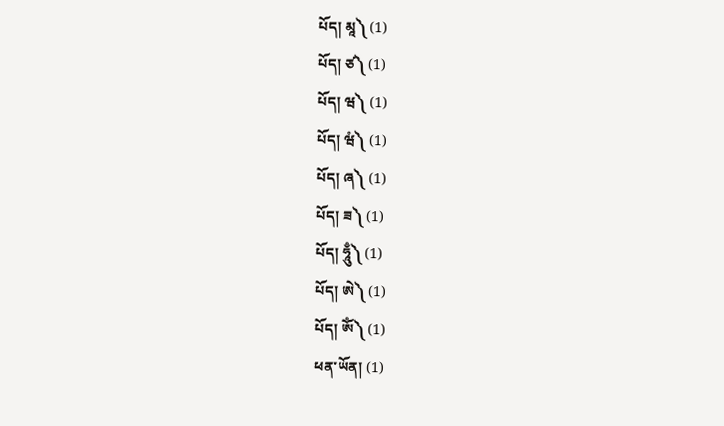པོད། མཱ༽ (1)
པོད། ཙ༽ (1)
པོད། ཝ༽ (1)
པོད། ཝཾ༽ (1)
པོད། ཞ༽ (1)
པོད། ཟ༽ (1)
པོད། ཧཱུྃ༽ (1)
པོད། ཨེ༽ (1)
པོད། ཨོཾ༽ (1)
ཕན་ཡོན། (1)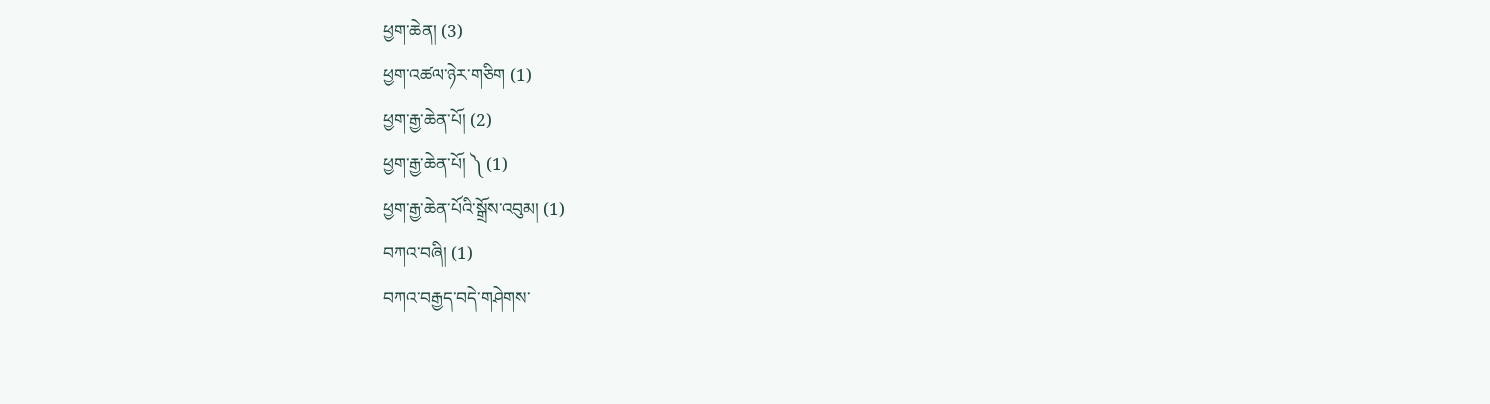ཕྱག་ཆེན། (3)
ཕྱག་འཚལ་ཉེར་གཅིག (1)
ཕྱག་རྒྱ་ཆེན་པོ། (2)
ཕྱག་རྒྱ་ཆེན་པོ། ༽ (1)
ཕྱག་རྒྱ་ཆེན་པོའི་སྒྲོས་འབུམ། (1)
བཀའ་བཞི། (1)
བཀའ་བརྒྱད་བདེ་གཤེགས་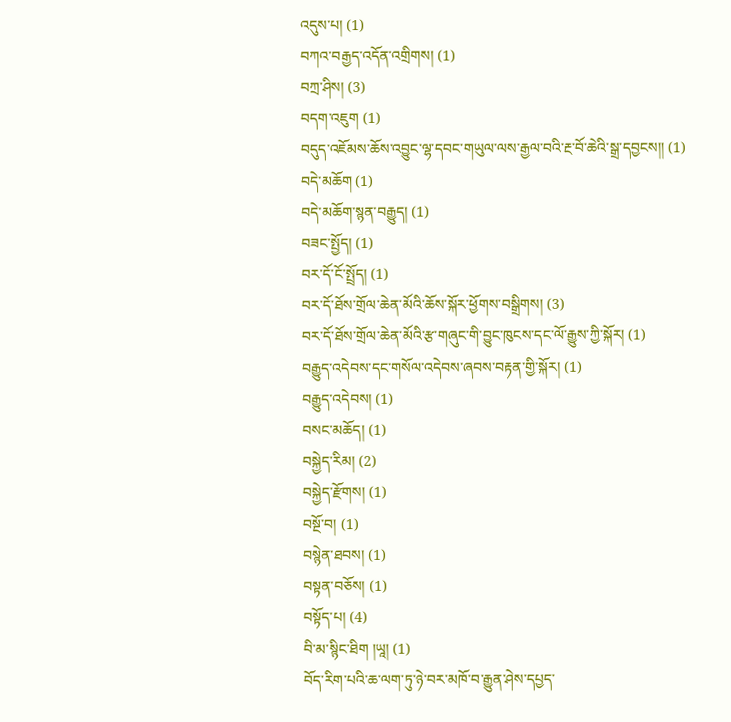འདུས་པ། (1)
བཀའ་བརྒྱད་འདོན་འགྲིགས། (1)
བཀྲ་ཤིས། (3)
བདག་འཇུག (1)
བདུད་འཇོམས་ཆོས་འབྱུང་ལྷ་དབང་གཡུལ་ལས་རྒྱལ་བའི་རྔ་བོ་ཆེའི་སྒྲ་དབྱངས།། (1)
བདེ་མཆོག (1)
བདེ་མཆོག་སྙན་བརྒྱུད། (1)
བཟང་སྤྱོད། (1)
བར་དོ་ངོ་སྤྲོད། (1)
བར་དོ་ཐོས་གྲོལ་ཆེན་མོའི་ཆོས་སྐོར་ཕྱོགས་བསྒྲིགས། (3)
བར་དོ་ཐོས་གྲོལ་ཆེན་མོའི་རྩ་གཞུང་གི་བྱུང་ཁུངས་དང་ལོ་རྒྱུས་ཀྱི་སྐོར། (1)
བརྒྱུད་འདེབས་དང་གསོལ་འདེབས་ཞབས་བརྟན་གྱི་སྐོར། (1)
བརྒྱུད་འདེབས། (1)
བསང་མཆོད། (1)
བསྐྱེད་རིམ། (2)
བསྐྱེད་རྫོགས། (1)
བསྔོ་བ། (1)
བསྙེན་ཐབས། (1)
བསྟན་བཅོས། (1)
བསྟོད་པ། (4)
བི་མ་སྙིང་ཐིག །ཡཱ། (1)
བོད་རིག་པའི་ཆ་ལག་ཏུ་ཉེ་བར་མཁོ་བ་རྒྱུན་ཤེས་དཔྱད་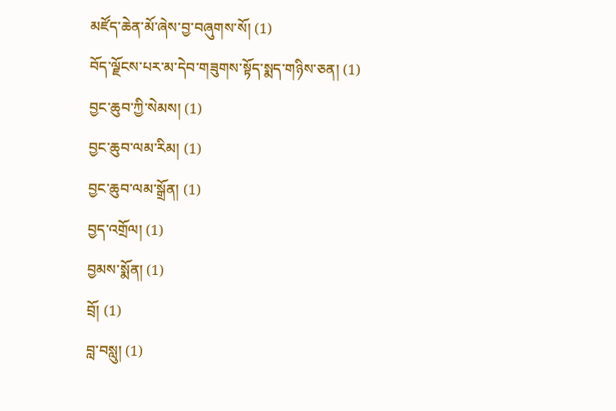མཛོད་ཆེན་མོ་ཞེས་བྱ་བཞུགས་སོ། (1)
བོད་ལྗོངས་པར་མ་དེབ་གཟུགས་སྟོད་སྨད་གཉིས་ཅན། (1)
བྱང་ཆུབ་ཀྱི་སེམས། (1)
བྱང་ཆུབ་ལམ་རིམ། (1)
བྱང་ཆུབ་ལམ་སྒྲོན། (1)
བྱད་འགྲོལ། (1)
བྱམས་སྨོན། (1)
བྲོ། (1)
བླ་བསླུ། (1)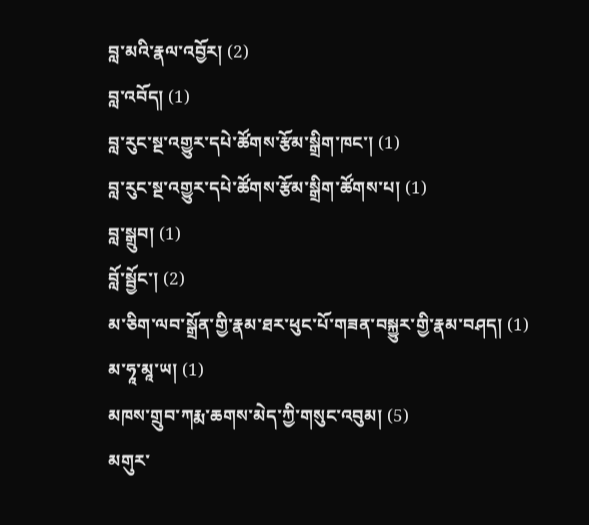བླ་མའི་རྣལ་འབྱོར། (2)
བླ་འབོད། (1)
བླ་རུང་སྔ་འགྱུར་དཔེ་ཚོགས་རྩོམ་སྒྲིག་ཁང་། (1)
བླ་རུང་སྔ་འགྱུར་དཔེ་ཚོགས་རྩོམ་སྒྲིག་ཚོགས་པ། (1)
བླ་སྒྲུབ། (1)
བློ་སྦྱོང་། (2)
མ་ཅིག་ལབ་སྒྲོན་གྱི་རྣམ་ཐར་ཕུང་པོ་གཟན་བསྐྱུར་གྱི་རྣམ་བཤད། (1)
མ་ཧཱ་མཱ་ཡ། (1)
མཁས་གྲུབ་ཀརྨ་ཆགས་མེད་ཀྱི་གསུང་འབུམ། (5)
མགུར་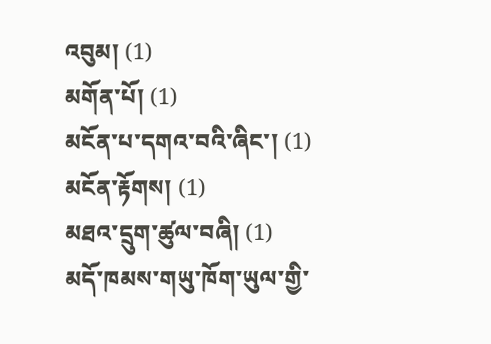འབུམ། (1)
མགོན་པོ། (1)
མངོན་པ་དགའ་བའི་ཞིང་། (1)
མངོན་རྟོགས། (1)
མཐའ་དྲུག་ཚུལ་བཞི། (1)
མདོ་ཁམས་གཡུ་ཁོག་ཡུལ་གྱི་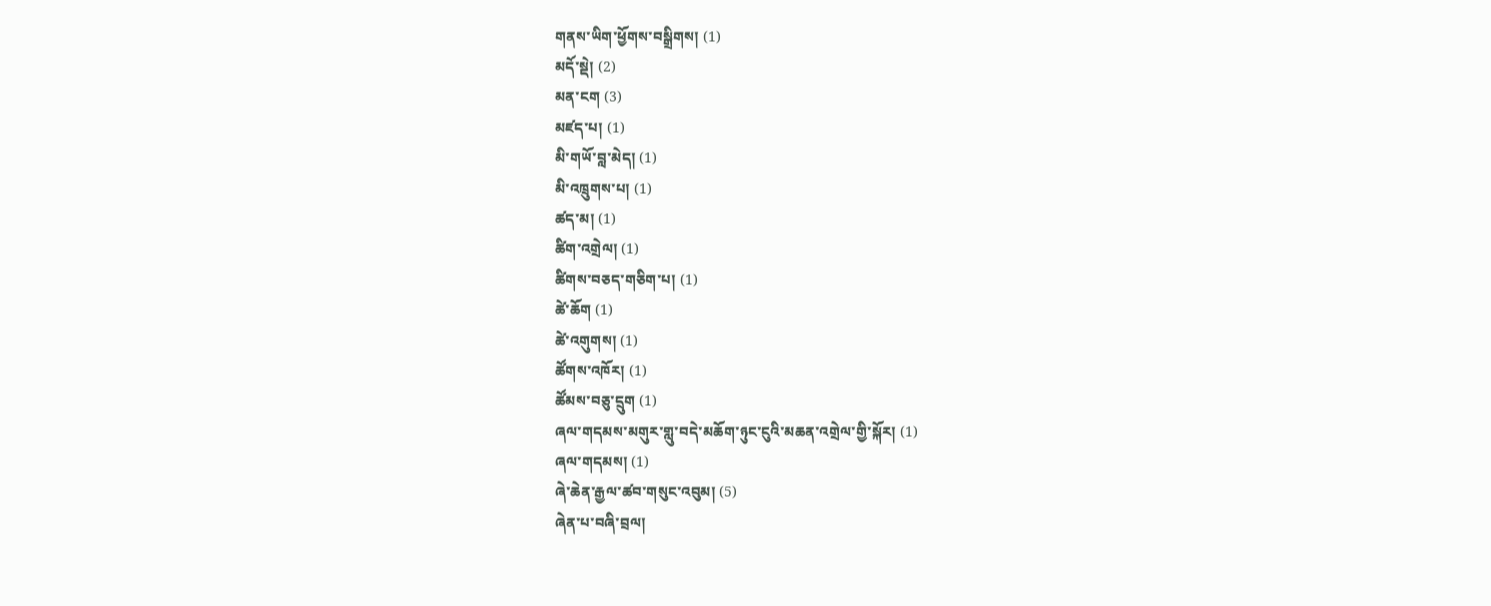གནས་ཡིག་ཕྱོགས་བསྒྲིགས། (1)
མདོ་སྡེ། (2)
མན་ངག (3)
མཛད་པ། (1)
མི་གཡོ་བླ་མེད། (1)
མི་འཁྲུགས་པ། (1)
ཚད་མ། (1)
ཚིག་འགྲེལ། (1)
ཚིགས་བཅད་གཅིག་པ། (1)
ཚེ་ཆོག (1)
ཚེ་འགུགས། (1)
ཚོགས་འཁོར། (1)
ཚོམས་བཅུ་དྲུག (1)
ཞལ་གདམས་མགུར་གླུ་བདེ་མཆོག་ཉུང་ངུའི་མཆན་འགྲེལ་གྱི་སྐོར། (1)
ཞལ་གདམས། (1)
ཞེ་ཆེན་རྒྱལ་ཚབ་གསུང་འབུམ། (5)
ཞེན་པ་བཞི་བྲལ།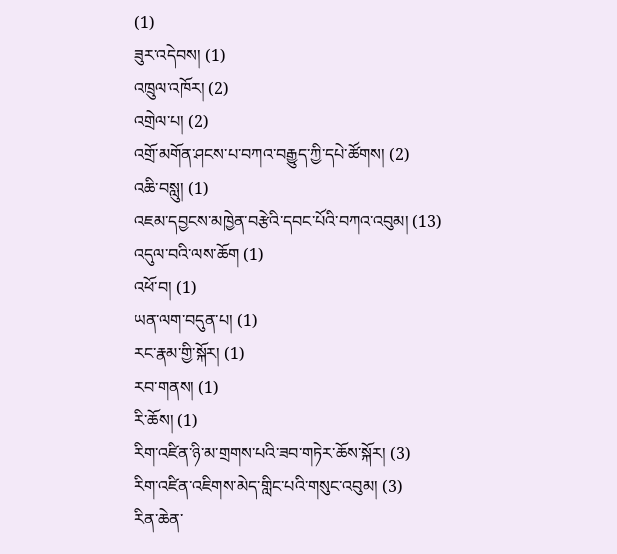(1)
ཟུར་འདེབས། (1)
འཁྲུལ་འཁོར། (2)
འགྲེལ་པ། (2)
འགྲོ་མགོན་ཤངས་པ་བཀའ་བརྒྱུད་ཀྱི་དཔེ་ཚོགས། (2)
འཆི་བསླུ། (1)
འཇམ་དབྱངས་མཁྱེན་བརྩེའི་དབང་པོའི་བཀའ་འབུམ། (13)
འདུལ་བའི་ལས་ཆོག (1)
འཕོ་བ། (1)
ཡན་ལག་བདུན་པ། (1)
རང་རྣམ་གྱི་སྐོར། (1)
རབ་གནས། (1)
རི་ཆོས། (1)
རིག་འཛིན་ཉི་མ་གྲགས་པའི་ཟབ་གཏེར་ཆོས་སྐོར། (3)
རིག་འཛིན་འཇིགས་མེད་གླིང་པའི་གསུང་འབུམ། (3)
རིན་ཆེན་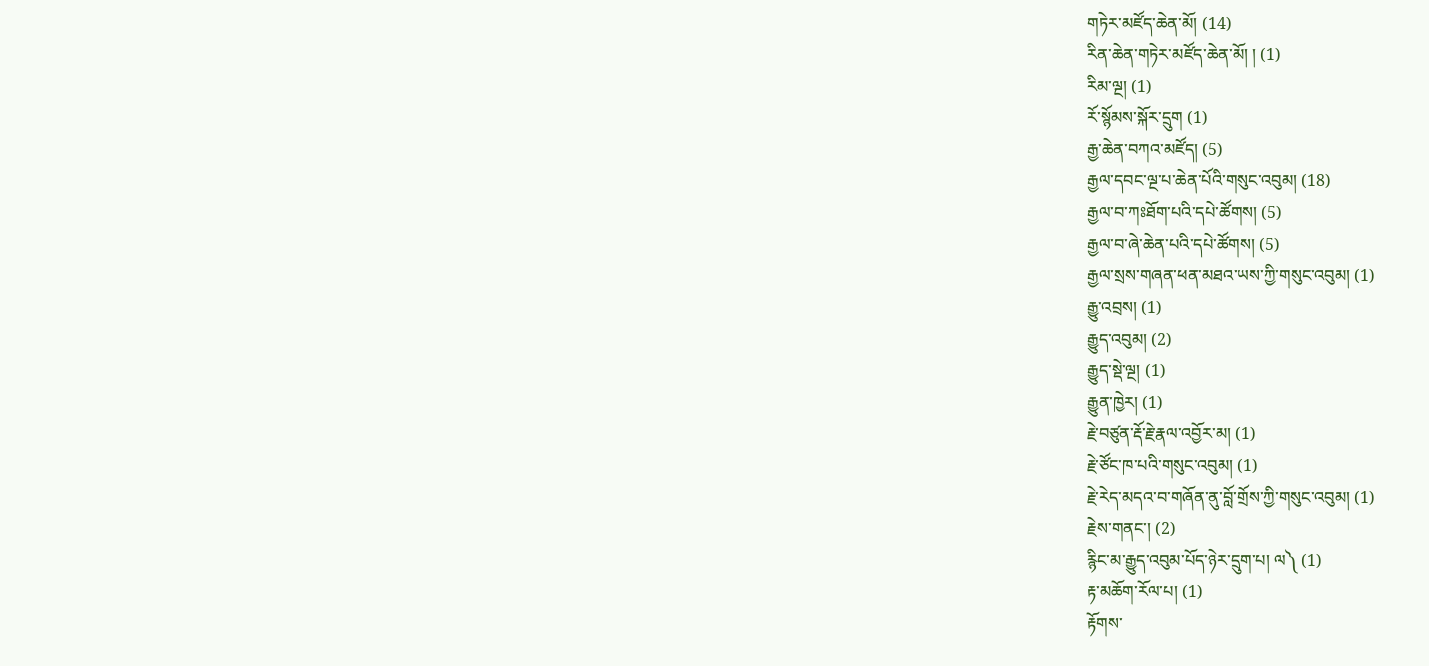གཏེར་མཛོད་ཆེན་མོ། (14)
རིན་ཆེན་གཏེར་མཛོད་ཆེན་མོ། ། (1)
རིམ་ལྔ། (1)
རོ་སྙོམས་སྐོར་དྲུག (1)
རྒྱ་ཆེན་བཀའ་མཛོད། (5)
རྒྱལ་དབང་ལྔ་པ་ཆེན་པོའི་གསུང་འབུམ། (18)
རྒྱལ་བ་ཀཿཐོག་པའི་དཔེ་ཚོགས། (5)
རྒྱལ་བ་ཞེ་ཆེན་པའི་དཔེ་ཚོགས། (5)
རྒྱལ་སྲས་གཞན་ཕན་མཐའ་ཡས་ཀྱི་གསུང་འབུམ། (1)
རྒྱུ་འབྲས། (1)
རྒྱུད་འབུམ། (2)
རྒྱུད་སྡེ་ལྔ། (1)
རྒྱུན་ཁྱེར། (1)
རྗེ་བཙུན་རྡོ་རྗེ་རྣལ་འབྱོར་མ། (1)
རྗེ་ཙོང་ཁ་པའི་གསུང་འབུམ། (1)
རྗེ་རེད་མདའ་བ་གཞོན་ནུ་བློ་གྲོས་ཀྱི་གསུང་འབུམ། (1)
རྗེས་གནང་། (2)
རྙིང་མ་རྒྱུད་འབུམ་པོད་ཉེར་དྲུག་པ། ལ༽ (1)
རྟ་མཆོག་རོལ་པ། (1)
རྟོགས་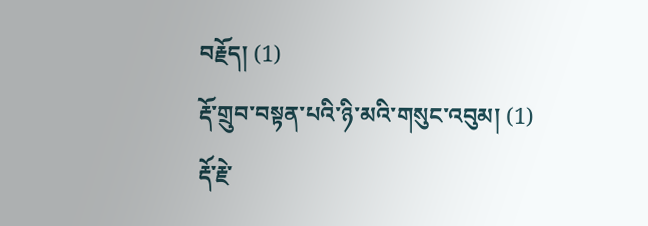བརྗོད། (1)
རྡོ་གྲུབ་བསྟན་པའི་ཉི་མའི་གསུང་འབུམ། (1)
རྡོ་རྗེ་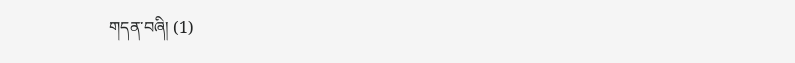གདན་བཞི། (1)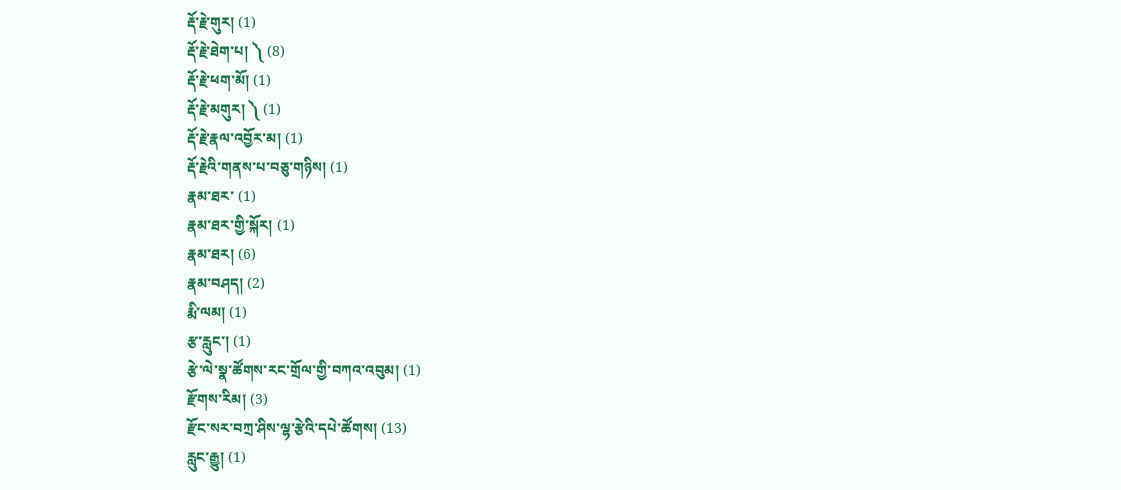རྡོ་རྗེ་གུར། (1)
རྡོ་རྗེ་ཐེག་པ། ༽ (8)
རྡོ་རྗེ་ཕག་མོ། (1)
རྡོ་རྗེ་མགུར། ༽ (1)
རྡོ་རྗེ་རྣལ་འབྱོར་མ། (1)
རྡོ་རྗེའི་གནས་པ་བཅུ་གཉིས། (1)
རྣམ་ཐར་ (1)
རྣམ་ཐར་གྱི་སྐོར། (1)
རྣམ་ཐར། (6)
རྣམ་བཤད། (2)
རྨི་ལམ། (1)
རྩ་རླུང་། (1)
རྩེ་ལེ་སྣ་ཚོགས་རང་གྲོལ་གྱི་བཀའ་འབུམ། (1)
རྫོགས་རིམ། (3)
རྫོང་སར་བཀྲ་ཤིས་ལྷ་རྩེའི་དཔེ་ཚོགས། (13)
རླུང་རྒྱུ། (1)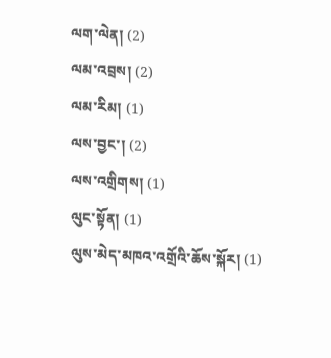ལག་ལེན། (2)
ལམ་འབྲས། (2)
ལམ་རིམ། (1)
ལས་བྱང་། (2)
ལས་འགྲིགས། (1)
ལུང་སྟོན། (1)
ལུས་མེད་མཁའ་འགྲོའི་ཆོས་སྐོར། (1)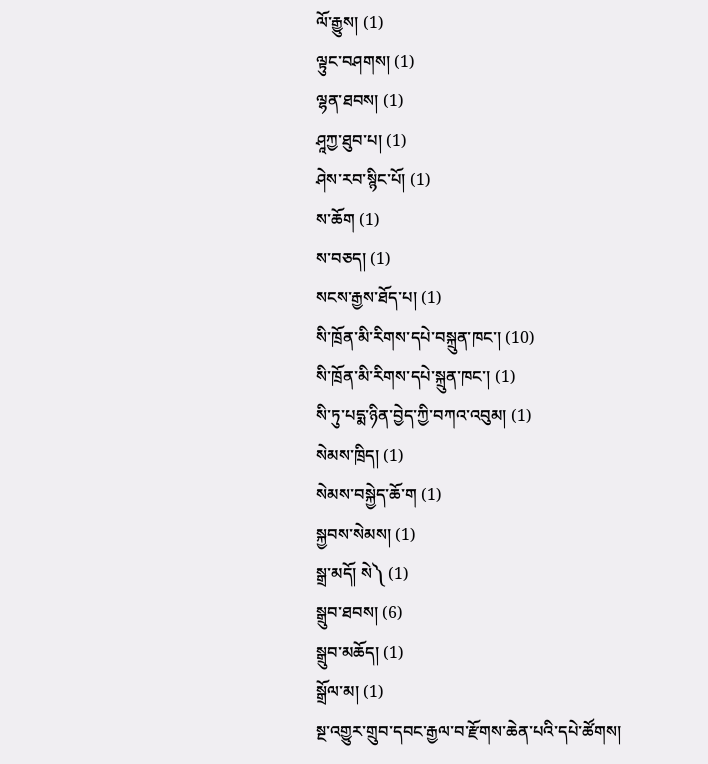ལོ་རྒྱུས། (1)
ལྟུང་བཤགས། (1)
ལྷན་ཐབས། (1)
ཤཱཀྱ་ཐུབ་པ། (1)
ཤེས་རབ་སྙིང་པོ། (1)
ས་ཆོག (1)
ས་བཅད། (1)
སངས་རྒྱས་ཐོད་པ། (1)
སི་ཁྲོན་མི་རིགས་དཔེ་བསྐྲུན་ཁང་། (10)
སི་ཁྲོན་མི་རིགས་དཔེ་སྐྲུན་ཁང་། (1)
སི་ཏུ་པདྨ་ཉིན་བྱེད་ཀྱི་བཀའ་འབུམ། (1)
སེམས་ཁྲིད། (1)
སེམས་བསྐྱེད་ཆོ་ག (1)
སྐྱབས་སེམས། (1)
སྒྲ་མདོ། སེ༽ (1)
སྒྲུབ་ཐབས། (6)
སྒྲུབ་མཆོད། (1)
སྒྲོལ་མ། (1)
སྔ་འགྱུར་གྲུབ་དབང་རྒྱལ་བ་རྫོགས་ཆེན་པའི་དཔེ་ཚོགས།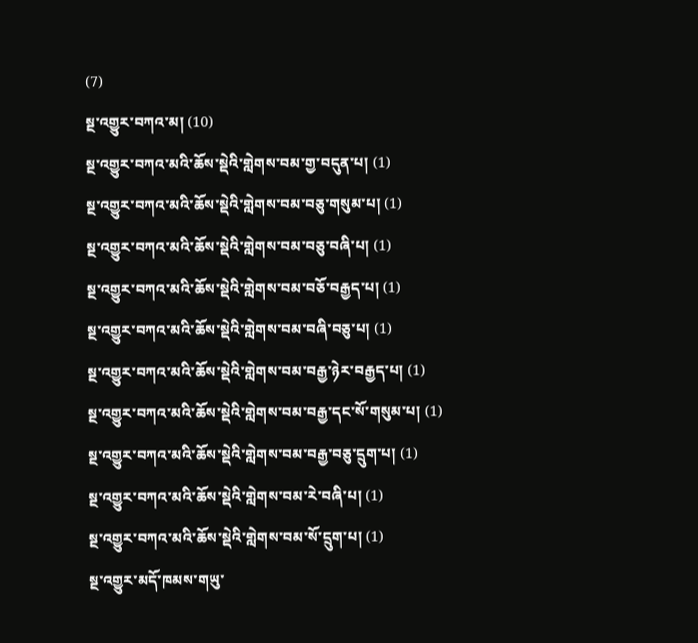(7)
སྔ་འགྱུར་བཀའ་མ། (10)
སྔ་འགྱུར་བཀའ་མའི་ཆོས་སྡེའི་གླེགས་བམ་གྱ་བདུན་པ། (1)
སྔ་འགྱུར་བཀའ་མའི་ཆོས་སྡེའི་གླེགས་བམ་བཅུ་གསུམ་པ། (1)
སྔ་འགྱུར་བཀའ་མའི་ཆོས་སྡེའི་གླེགས་བམ་བཅུ་བཞི་པ། (1)
སྔ་འགྱུར་བཀའ་མའི་ཆོས་སྡེའི་གླེགས་བམ་བཅོ་བརྒྱད་པ། (1)
སྔ་འགྱུར་བཀའ་མའི་ཆོས་སྡེའི་གླེགས་བམ་བཞི་བཅུ་པ། (1)
སྔ་འགྱུར་བཀའ་མའི་ཆོས་སྡེའི་གླེགས་བམ་བརྒྱ་ཉེར་བརྒྱད་པ། (1)
སྔ་འགྱུར་བཀའ་མའི་ཆོས་སྡེའི་གླེགས་བམ་བརྒྱ་དང་སོ་གསུམ་པ། (1)
སྔ་འགྱུར་བཀའ་མའི་ཆོས་སྡེའི་གླེགས་བམ་བརྒྱ་བཅུ་དྲུག་པ། (1)
སྔ་འགྱུར་བཀའ་མའི་ཆོས་སྡེའི་གླེགས་བམ་རེ་བཞི་པ། (1)
སྔ་འགྱུར་བཀའ་མའི་ཆོས་སྡེའི་གླེགས་བམ་སོ་དྲུག་པ། (1)
སྔ་འགྱུར་མདོ་ཁམས་གཡུ་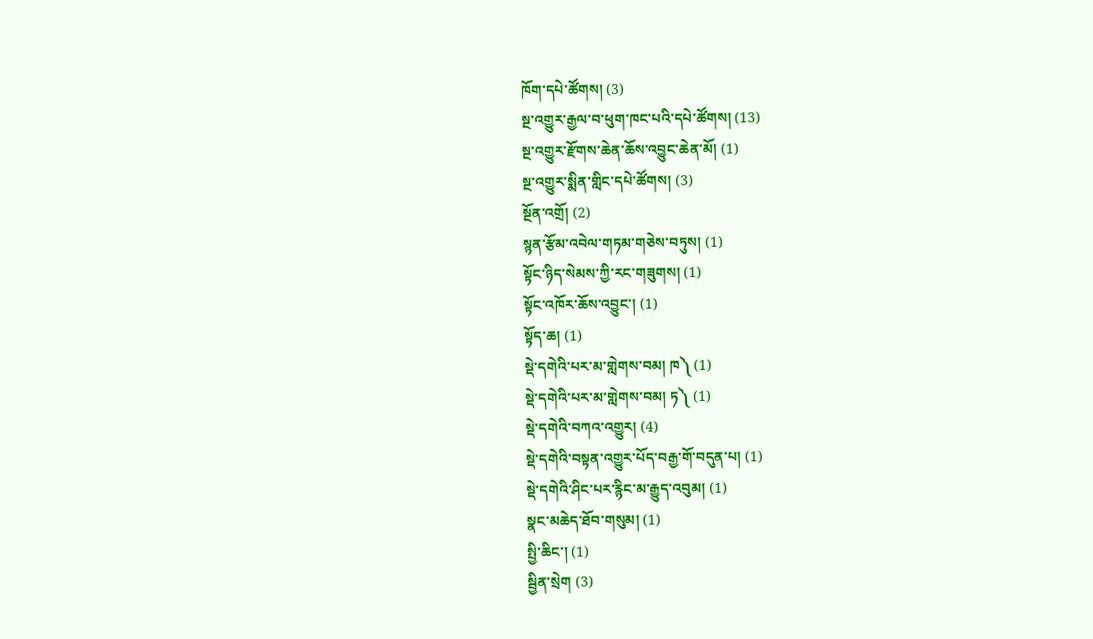ཁོག་དཔེ་ཚོགས། (3)
སྔ་འགྱུར་རྒྱལ་བ་ཕུག་ཁང་པའི་དཔེ་ཚོགས། (13)
སྔ་འགྱུར་རྫོགས་ཆེན་ཆོས་འབྱུང་ཆེན་མོ། (1)
སྔ་འགྱུར་སྨིན་གླིང་དཔེ་ཚོགས། (3)
སྔོན་འགྲོ། (2)
སྙན་རྩོམ་འབེལ་གཏམ་གཅེས་བཏུས། (1)
སྟོང་ཉིད་སེམས་ཀྱི་རང་གཟུགས། (1)
སྟོང་འཁོར་ཆོས་འབྱུང་། (1)
སྟོད་ཆ། (1)
སྡེ་དགེའི་པར་མ་གླེགས་བམ། ཁ༽ (1)
སྡེ་དགེའི་པར་མ་གླེགས་བམ། ཏ༽ (1)
སྡེ་དགེའི་བཀའ་འགྱུར། (4)
སྡེ་དགེའི་བསྟན་འགྱུར་པོད་བརྒྱ་གོ་བདུན་པ། (1)
སྡེ་དགེའི་ཤིང་པར་རྙིང་མ་རྒྱུད་འབུམ། (1)
སྣང་མཆེད་ཐོབ་གསུམ། (1)
སྤྱི་ཆིང་། (1)
སྦྱིན་སྲེག (3)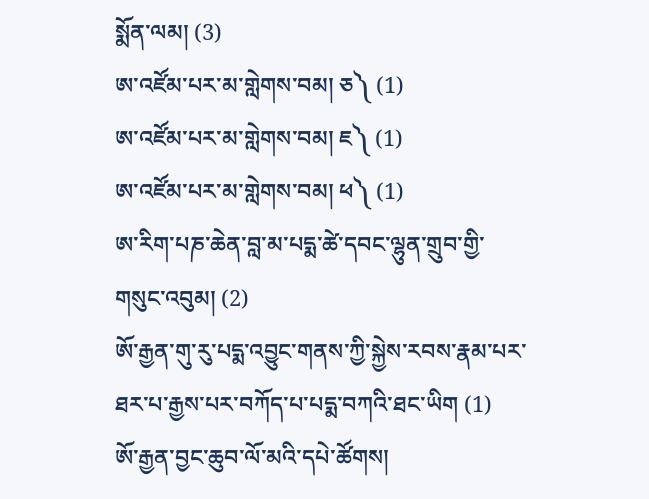སྨོན་ལམ། (3)
ཨ་འཛོམ་པར་མ་གླེགས་བམ། ཅ༽ (1)
ཨ་འཛོམ་པར་མ་གླེགས་བམ། ཇ༽ (1)
ཨ་འཛོམ་པར་མ་གླེགས་བམ། ཕ༽ (1)
ཨ་རིག་པཎ་ཆེན་བླ་མ་པདྨ་ཚེ་དབང་ལྷུན་གྲུབ་གྱི་གསུང་འབུམ། (2)
ཨོ་རྒྱན་གུ་རུ་པདྨ་འབྱུང་གནས་ཀྱི་སྐྱེས་རབས་རྣམ་པར་ཐར་པ་རྒྱས་པར་བཀོད་པ་པདྨ་བཀའི་ཐང་ཡིག (1)
ཨོ་རྒྱན་བྱང་ཆུབ་ལོ་མའི་དཔེ་ཚོགས།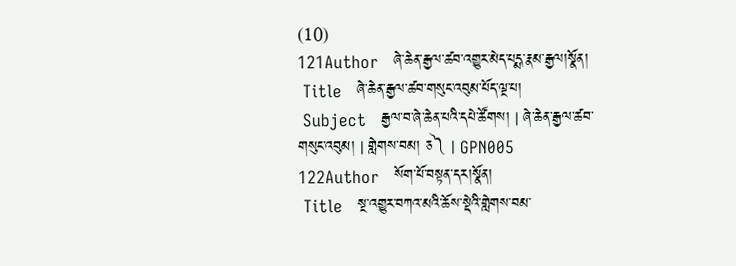(10)
121Author   ཞེ་ཆེན་རྒྱལ་ཚབ་འགྱུར་མེད་པདྨ་རྣམ་རྒྱལ།སྣོན།
 Title   ཞེ་ཆེན་རྒྱལ་ཚབ་གསུང་འབུམ་པོད་ལྔ་པ།
 Subject   རྒྱལ་བ་ཞེ་ཆེན་པའི་དཔེ་ཚོགས། | ཞེ་ཆེན་རྒྱལ་ཚབ་གསུང་འབུམ། | གླེགས་བམ། ཅ༽ | GPN005
122Author   སོག་པོ་བསྟན་དར།སྣོན།
 Title   སྔ་འགྱུར་བཀའ་མའི་ཆོས་སྡེའི་གླེགས་བམ་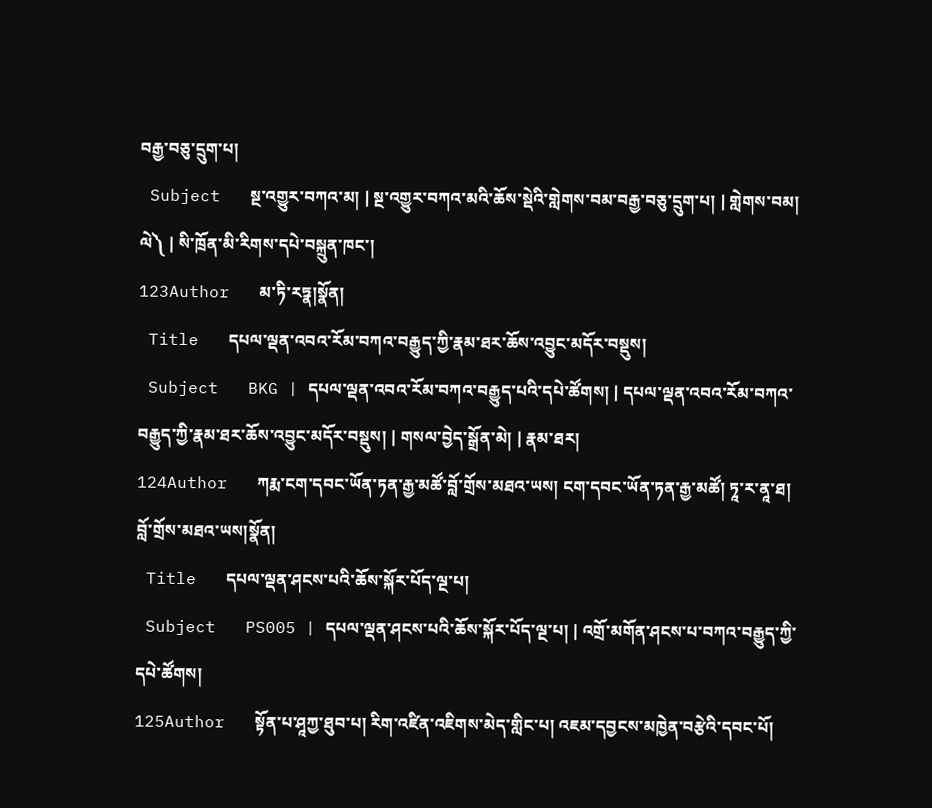བརྒྱ་བཅུ་དྲུག་པ།
 Subject   སྔ་འགྱུར་བཀའ་མ། | སྔ་འགྱུར་བཀའ་མའི་ཆོས་སྡེའི་གླེགས་བམ་བརྒྱ་བཅུ་དྲུག་པ། | གླེགས་བམ། ལེ༽ | སི་ཁྲོན་མི་རིགས་དཔེ་བསྐྲུན་ཁང་།
123Author   མ་ཏི་རཏྣ།སྣོན།
 Title   དཔལ་ལྡན་འབའ་རོམ་བཀའ་བརྒྱུད་ཀྱི་རྣམ་ཐར་ཆོས་འབྱུང་མདོར་བསྡུས།
 Subject   BKG | དཔལ་ལྡན་འབའ་རོམ་བཀའ་བརྒྱུད་པའི་དཔེ་ཚོགས། | དཔལ་ལྡན་འབའ་རོམ་བཀའ་བརྒྱུད་ཀྱི་རྣམ་ཐར་ཆོས་འབྱུང་མདོར་བསྡུས། | གསལ་བྱེད་སྒྲོན་མེ། | རྣམ་ཐར།
124Author   ཀརྨ་ངག་དབང་ཡོན་ཏན་རྒྱ་མཚོ་བློ་གྲོས་མཐའ་ཡས། ངག་དབང་ཡོན་ཏན་རྒྱ་མཚོ། ཏཱ་ར་ནཱ་ཐ། བློ་གྲོས་མཐའ་ཡས།སྣོན།
 Title   དཔལ་ལྡན་ཤངས་པའི་ཆོས་སྐོར་པོད་ལྔ་པ།
 Subject   PS005 | དཔལ་ལྡན་ཤངས་པའི་ཆོས་སྐོར་པོད་ལྔ་པ། | འགྲོ་མགོན་ཤངས་པ་བཀའ་བརྒྱུད་ཀྱི་དཔེ་ཚོགས།
125Author   སྟོན་པ་ཤཱཀྱ་ཐུབ་པ། རིག་འཛིན་འཇིགས་མེད་གླིང་པ། འཇམ་དབྱངས་མཁྱེན་བརྩེའི་དབང་པོ།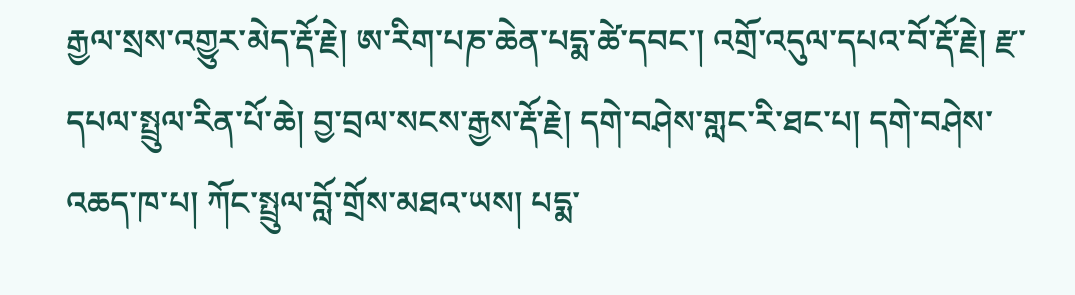རྒྱལ་སྲས་འགྱུར་མེད་རྡོ་རྗེ། ཨ་རིག་པཎ་ཆེན་པདྨ་ཚེ་དབང་། འགྲོ་འདུལ་དཔའ་བོ་རྡོ་རྗེ། རྫ་དཔལ་སྤྲུལ་རིན་པོ་ཆེ། བྱ་བྲལ་སངས་རྒྱས་རྡོ་རྗེ། དགེ་བཤེས་གླང་རི་ཐང་པ། དགེ་བཤེས་འཆད་ཁ་པ། ཀོང་སྤྲུལ་བློ་གྲོས་མཐའ་ཡས། པདྨ་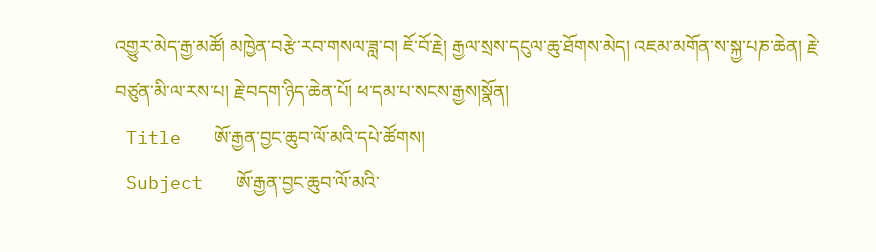འགྱུར་མེད་རྒྱ་མཚོ། མཁྱེན་བརྩེ་རབ་གསལ་ཟླ་བ། ཇོ་བོ་རྗེ། རྒྱལ་སྲས་དངུལ་ཆུ་ཐོགས་མེད། འཇམ་མགོན་ས་སྐྱ་པཎ་ཆེན། རྗེ་བཙུན་མི་ལ་རས་པ། རྗེ་བདག་ཉིད་ཆེན་པོ། ཕ་དམ་པ་སངས་རྒྱས།སྣོན།
 Title   ཨོ་རྒྱན་བྱང་ཆུབ་ལོ་མའི་དཔེ་ཚོགས།
 Subject   ཨོ་རྒྱན་བྱང་ཆུབ་ལོ་མའི་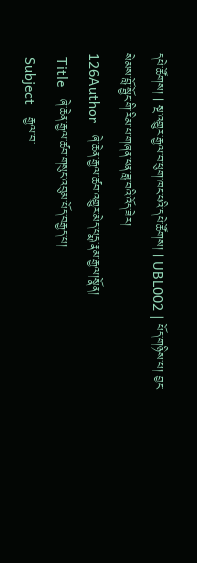དཔེ་ཚོགས། | སྔ་འགྱུར་རྒྱལ་བ་ཕུག་ཁང་པའི་དཔེ་ཚོགས། | UBL002 | པོད་གཉིས་པ། བྱང་སེམས་བློ་སྦྱོང་གི་རིམ་པ་གཞན་ཕན་ཟླ་བའི་འོད་ཟེར།
126Author   ཞེ་ཆེན་རྒྱལ་ཚབ་འགྱུར་མེད་པདྨ་རྣམ་རྒྱལ།སྣོན།
 Title   ཞེ་ཆེན་རྒྱལ་ཚབ་གསུང་འབུམ་པོད་བརྒྱད་པ།
 Subject   རྒྱལ་བ་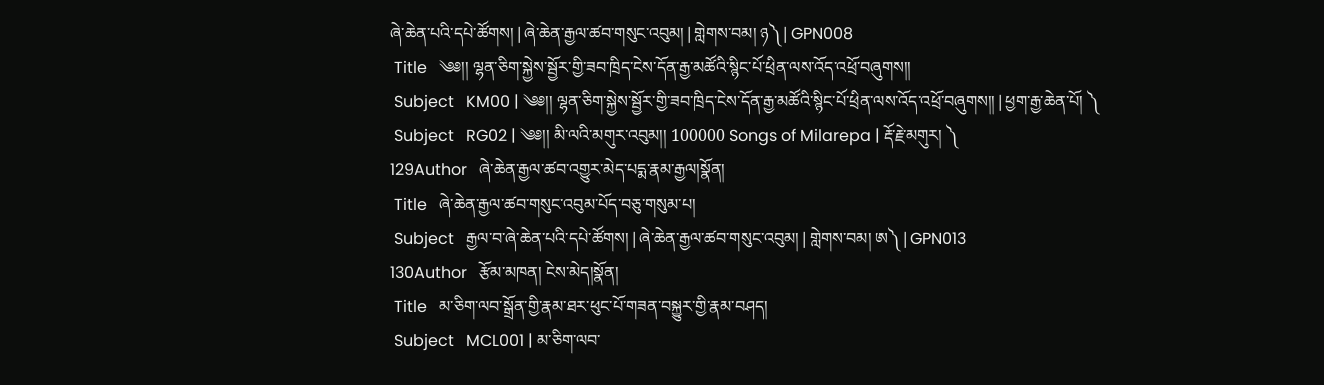ཞེ་ཆེན་པའི་དཔེ་ཚོགས། | ཞེ་ཆེན་རྒྱལ་ཚབ་གསུང་འབུམ། | གླེགས་བམ། ཉ༽ | GPN008
 Title   ༄༅།། ལྷན་ཅིག་སྐྱེས་སྦྱོར་གྱི་ཟབ་ཁྲིད་ངེས་དོན་རྒྱ་མཚོའི་སྙིང་པོ་ཕྲིན་ལས་འོད་འཕྲོ་བཞུགས།།
 Subject   KM00 | ༄༅།། ལྷན་ཅིག་སྐྱེས་སྦྱོར་གྱི་ཟབ་ཁྲིད་ངེས་དོན་རྒྱ་མཚོའི་སྙིང་པོ་ཕྲིན་ལས་འོད་འཕྲོ་བཞུགས།། | ཕྱག་རྒྱ་ཆེན་པོ། ༽
 Subject   RG02 | ༄༅།། མི་ལའི་མགུར་འབུམ།། 100000 Songs of Milarepa | རྡོ་རྗེ་མགུར། ༽
129Author   ཞེ་ཆེན་རྒྱལ་ཚབ་འགྱུར་མེད་པདྨ་རྣམ་རྒྱལ།སྣོན།
 Title   ཞེ་ཆེན་རྒྱལ་ཚབ་གསུང་འབུམ་པོད་བཅུ་གསུམ་པ།
 Subject   རྒྱལ་བ་ཞེ་ཆེན་པའི་དཔེ་ཚོགས། | ཞེ་ཆེན་རྒྱལ་ཚབ་གསུང་འབུམ། | གླེགས་བམ། ཨ༽ | GPN013
130Author   རྩོམ་མཁན། ངེས་མེད།སྣོན།
 Title   མ་ཅིག་ལབ་སྒྲོན་གྱི་རྣམ་ཐར་ཕུང་པོ་གཟན་བསྐྱུར་གྱི་རྣམ་བཤད།
 Subject   MCL001 | མ་ཅིག་ལབ་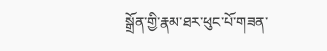སྒྲོན་གྱི་རྣམ་ཐར་ཕུང་པོ་གཟན་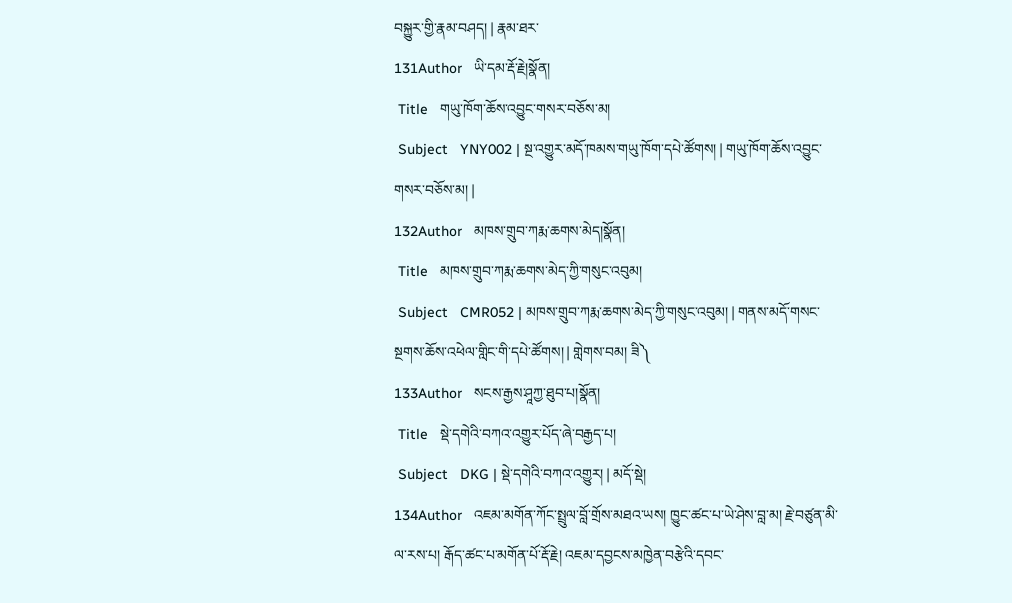བསྐྱུར་གྱི་རྣམ་བཤད། | རྣམ་ཐར་
131Author   ཡི་དམ་རྡོ་རྗེ།སྣོན།
 Title   གཡུ་ཁོག་ཆོས་འབྱུང་གསར་བཅོས་མ།
 Subject   YNY002 | སྔ་འགྱུར་མདོ་ཁམས་གཡུ་ཁོག་དཔེ་ཚོགས། | གཡུ་ཁོག་ཆོས་འབྱུང་གསར་བཅོས་མ། |
132Author   མཁས་གྲུབ་ཀརྨ་ཆགས་མེད།སྣོན།
 Title   མཁས་གྲུབ་ཀརྨ་ཆགས་མེད་ཀྱི་གསུང་འབུམ།
 Subject   CMR052 | མཁས་གྲུབ་ཀརྨ་ཆགས་མེད་ཀྱི་གསུང་འབུམ། | གནས་མདོ་གསང་སྔགས་ཆོས་འཕེལ་གླིང་གི་དཔེ་ཚོགས། | གླེགས་བམ། ཟི༽
133Author   སངས་རྒྱས་ཤཱཀྱ་ཐུབ་པ།སྣོན།
 Title   སྡེ་དགེའི་བཀའ་འགྱུར་པོད་ཞེ་བརྒྱད་པ།
 Subject   DKG | སྡེ་དགེའི་བཀའ་འགྱུར། | མདོ་སྡེ།
134Author   འཇམ་མགོན་ཀོང་སྤྲུལ་བློ་གྲོས་མཐའ་ཡས། ཁྱུང་ཚང་པ་ཡེ་ཤེས་བླ་མ། རྗེ་བཙུན་མི་ལ་རས་པ། རྒོད་ཚང་པ་མགོན་པོ་རྡོ་རྗེ། འཇམ་དབྱངས་མཁྱེན་བརྩེའི་དབང་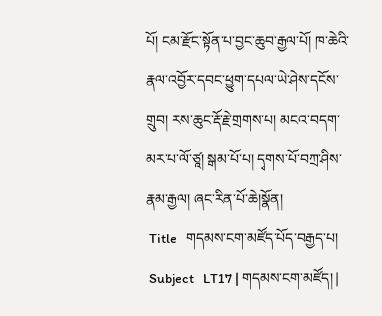པོ། ངམ་རྫོང་སྟོན་པ་བྱང་ཆུབ་རྒྱལ་པོ། ཁ་ཆེའི་རྣལ་འབྱོར་དབང་ཕྱུག་དཔལ་ཡེ་ཤེས་དངོས་གྲུབ། རས་ཆུང་རྡོ་རྗེ་གྲགས་པ། མངའ་བདག་མར་པ་ལོ་ཙཱ། སྒམ་པོ་པ། དྭགས་པོ་བཀྲ་ཤིས་རྣམ་རྒྱལ། ཞང་རིན་པོ་ཆེ།སྣོན།
 Title   གདམས་ངག་མཛོད་པོད་བརྒྱད་པ།
 Subject   LT17 | གདམས་ངག་མཛོད། |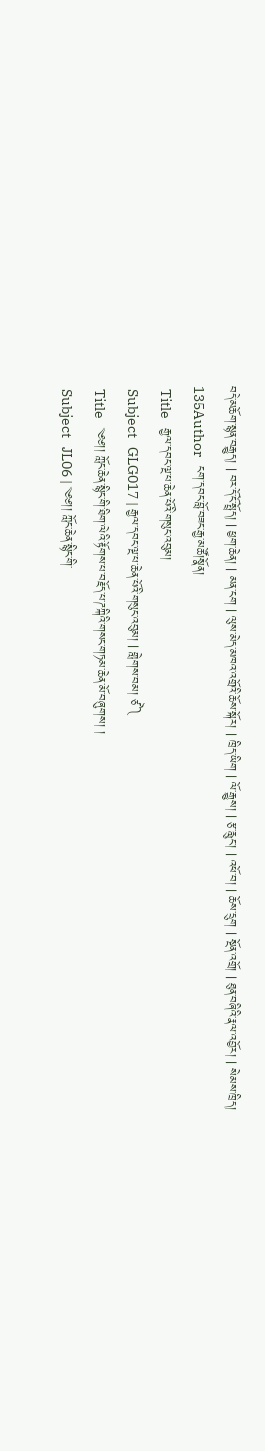བདེ་མཆོག་སྙན་བརྒྱུད། | བར་དོ་ངོ་སྤྲོད། | ཕྱག་ཆེན། | མན་ངག | ལུས་མེད་མཁའ་འགྲོའི་ཆོས་སྐོར། | ཁྲིད་ཡིག | ལོ་རྒྱུས། | རྩ་རླུང་། | འཕོ་བ། | ཆོས་དྲུག | སྔོན་འགྲོ། | ཐུན་བཞིའི་རྣལ་འབྱོར། | སེམས་ཁྲིད།
135Author   ངག་དབང་བློ་བཟང་རྒྱ་མཚོ།སྣོན།
 Title   རྒྱལ་དབང་ལྔ་པ་ཆེན་པོའི་གསུང་འབུམ།
 Subject   GLG017 | རྒྱལ་དབང་ལྔ་པ་ཆེན་པོའི་གསུང་འབུམ། | གླེགས་བམ། ཙ༽
 Title   ༄༅།། ཀློང་ཆེན་སྙིང་གི་ཐིག་ལེའི་རྟོགས་པ་བརྗོད་པ་ཌཀྐིའི་གསང་གཏམ་ཆེན་མོ་བཞུགས། །
 Subject   JL06 | ༄༅།། ཀློང་ཆེན་སྙིང་གི་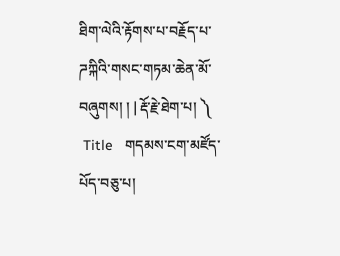ཐིག་ལེའི་རྟོགས་པ་བརྗོད་པ་ཌཀྐིའི་གསང་གཏམ་ཆེན་མོ་བཞུགས། ། | རྡོ་རྗེ་ཐེག་པ། ༽
 Title   གདམས་ངག་མཛོད་པོད་བཅུ་པ།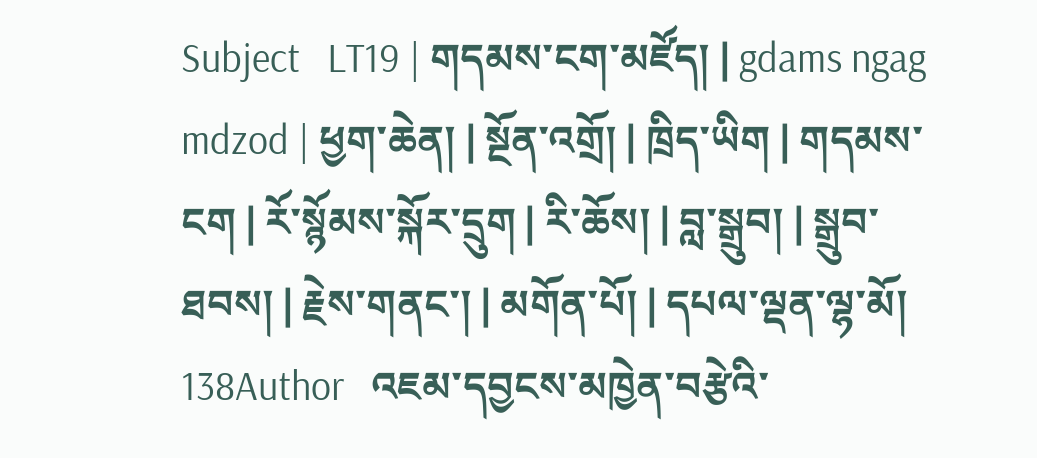Subject   LT19 | གདམས་ངག་མཛོད། | gdams ngag mdzod | ཕྱག་ཆེན། | སྔོན་འགྲོ། | ཁྲིད་ཡིག | གདམས་ངག | རོ་སྙོམས་སྐོར་དྲུག | རི་ཆོས། | བླ་སྒྲུབ། | སྒྲུབ་ཐབས། | རྗེས་གནང་། | མགོན་པོ། | དཔལ་ལྡན་ལྷ་མོ།
138Author   འཇམ་དབྱངས་མཁྱེན་བརྩེའི་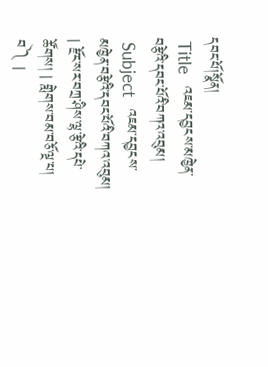དབང་པོ།སྣོན།
 Title   འཇམ་དབྱངས་མཁྱེན་བརྩེའི་དབང་པོའི་བཀའ་འབུམ།
 Subject   འཇམ་དབྱངས་མཁྱེན་བརྩེའི་དབང་པོའི་བཀའ་འབུམ། | རྫོང་སར་བཀྲ་ཤིས་ལྷ་རྩེའི་དཔེ་ཚོགས། | གླེགས་བམ་བཅོ་ལྔ་པ། བ༽ |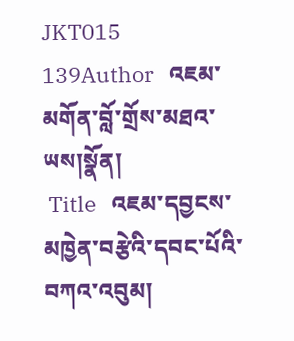JKT015
139Author   འཇམ་མགོན་བློ་གྲོས་མཐའ་ཡས།སྣོན།
 Title   འཇམ་དབྱངས་མཁྱེན་བརྩེའི་དབང་པོའི་བཀའ་འབུམ།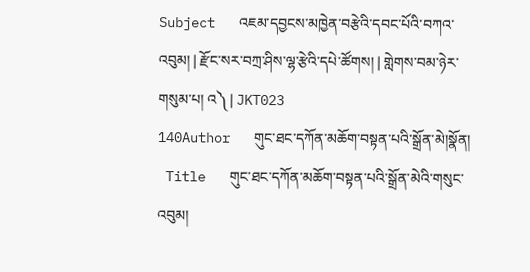Subject   འཇམ་དབྱངས་མཁྱེན་བརྩེའི་དབང་པོའི་བཀའ་འབུམ། | རྫོང་སར་བཀྲ་ཤིས་ལྷ་རྩེའི་དཔེ་ཚོགས། | གླེགས་བམ་ཉེར་གསུམ་པ། འ༽ | JKT023
140Author   གུང་ཐང་དཀོན་མཆོག་བསྟན་པའི་སྒྲོན་མེ།སྣོན།
 Title   གུང་ཐང་དཀོན་མཆོག་བསྟན་པའི་སྒྲོན་མེའི་གསུང་འབུམ།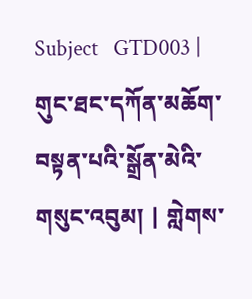Subject   GTD003 | གུང་ཐང་དཀོན་མཆོག་བསྟན་པའི་སྒྲོན་མེའི་གསུང་འབུམ། | གླེགས་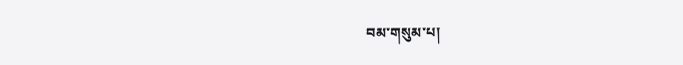བམ་གསུམ་པ།